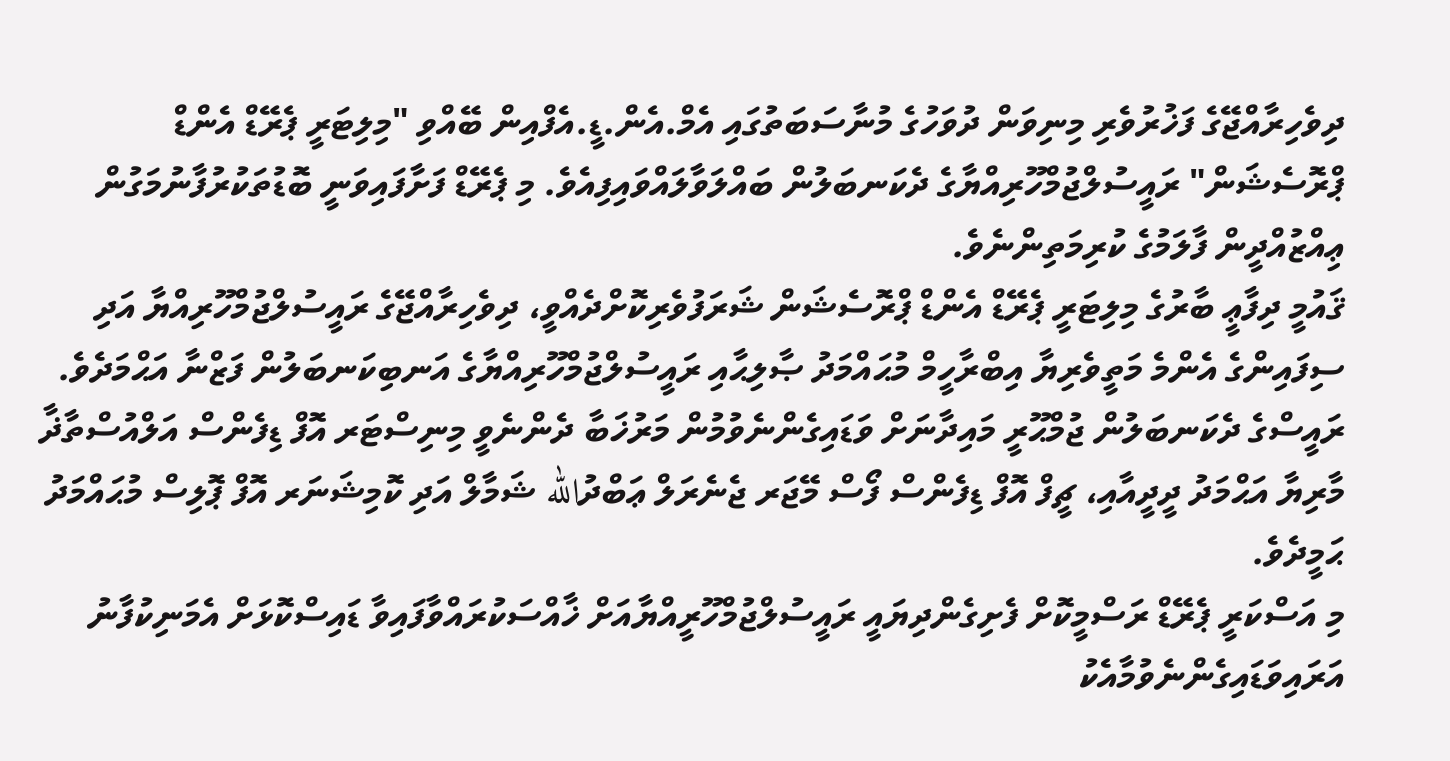ދިވެހިރާއްޖޭގެ ފަޚުރުވެރި މިނިވަން ދުވަހުގެ މުނާސަބަތުގައި އެމް.އެން.ޑީ.އެފްއިން ބޭއްވި "މިލިޓަރީ ޕެރޭޑް އެންޑް ޕްރޮސެޝަން" ރައީސުލްޖުމްހޫރިއްޔާގެ ދެކަނބަލުން ބައްލަވާލައްވައިފިއެވެ. މި ޕެރޭޑް ފަށާފައިވަނީ ބޮޑުތަކުރުފާނުމަގުން ޢިއްޒުއްދީން ފާލަމުގެ ކުރިމަތިންނެވެ.
ޤައުމީ ދިފާޢީ ބާރުގެ މިލިޓަރީ ޕެރޭޑް އެންޑް ޕްރޮސެޝަން ޝަރަފުވެރިކޮށްދެއްވީ، ދިވެހިރާއްޖޭގެ ރައީސުލްޖުމްހޫރިއްޔާ އަދި ސިފައިންގެ އެންމެ މަތީވެރިޔާ އިބްރާހީމް މުޙައްމަދު ޞާލިޙާއި ރައީސުލްޖުމްހޫރިއްޔާގެ އަނބިކަނބަލުން ފަޒްނާ އަޙްމަދެވެ. ރައީސްގެ ދެކަނބަލުން ޖުމްޙޫރީ މައިދާނަށް ވަޑައިގެންނެވުމުން މަރުޚަބާ ދެންނެވީ މިނިސްޓަރ އޮފް ޑިފެންސް އަލްއުސްތާޛާ މާރިޔާ އަޙްމަދު ދީދީއާއި، ޗީފް އޮފް ޑިފެންސް ފޯސް މޭޖަރ ޖެނެރަލް ޢަބްދުالله ޝަމާލް އަދި ކޮމިޝަނަރ އޮފް ޕޮލިސް މުޙައްމަދު ޙަމީދެވެ.
މި އަސްކަރީ ޕެރޭޑް ރަސްމީކޮށް ފެށިގެންދިޔައީ ރައީސުލްޖުމްހޫރީއްޔާއަށް ޚާއްސަކުރައްވާފައިވާ ޑައިސްކޮޅަށް އެމަނިކުފާނު އަރައިވަޑައިގެންނެވުމާއެކު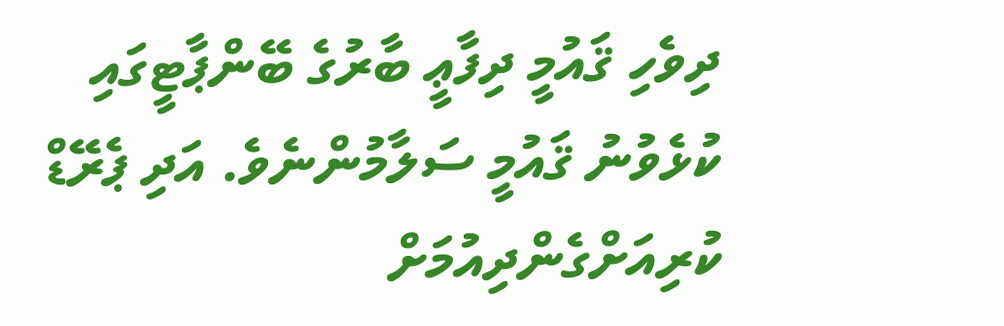ދިވެހި ޤައުމީ ދިފާޢީ ބާރުގެ ބޭންޕާޓީގައި ކުޅެވުނު ޤައުމީ ސަލާމުންނެވެ. އަދި ޕެރޭޑް ކުރިއަށްގެންދިއުމަށް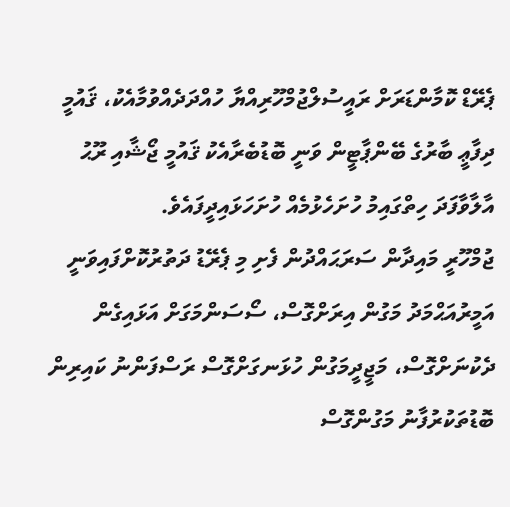ޕެރޭޑް ކޮމާންޑަރަށް ރައީސުލްޖުމްހޫރިއްޔާ ހުއްދަދެއްވުމާއެކު، ޤައުމީ ދިފާޢީ ބާރުގެ ބޭންޕާޓީން ވަނީ ބޮޑުބެރާއެކު ޤައުމީ ޖޯޝާއި ރޫޙު އާލާވާފަދަ ހިތްގައިމު ހުށަހެޅުމެއް ހުށަހަޅައިދީފައެވެ.
ޖުމްހޫރީ މައިދާން ސަރަޙައްދުން ފެށި މި ޕެރޭޑު ދަތުރުކޮށްފައިވަނީ އަމީރުއަޙްމަދު މަގުން އިރަށްގޮސް، ސޯސަންމަގަށް އަޅައިގެން ދެކުނަށްގޮސް، މަޖީދީމަގުން ހުޅަނގަށްގޮސް ރަސްފަންނު ކައިރިން ބޮޑުތަކުރުފާނު މަގުންގޮސް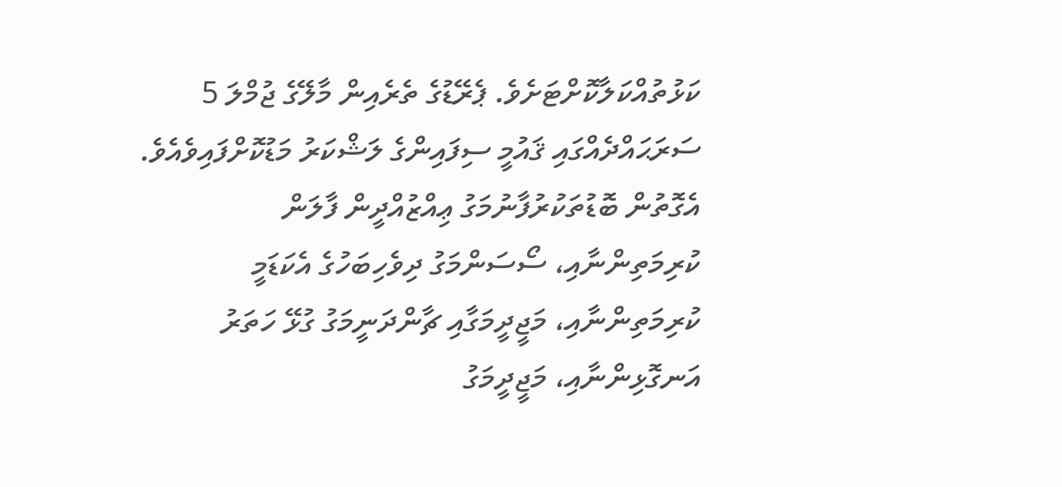ކަޅުތުއްކަލާކޮށްޓަށެވެ. ޕެރޭޑުގެ ތެރެއިން މާލޭގެ ޖުމްލަ 5 ސަރަޙައްދެއްގައި ޤައުމީ ސިފައިންގެ ލަޝްކަރު މަޑުކޮށްފައިވެއެވެ.
އެގޮތުން ބޮޑުތަކުރުފާނުމަގު ޢިއްޒުއްދީން ފާލަން ކުރިމަތިންނާއި، ސޯސަންމަގު ދިވެހިބަހުގެ އެކަޑަމީ ކުރިމަތިންނާއި، މަޖީދީމަގާއި ޗާންދަނީމަގު ގުޅޭ ހަތަރު އަނގޮޅިންނާއި، މަޖީދީމަގު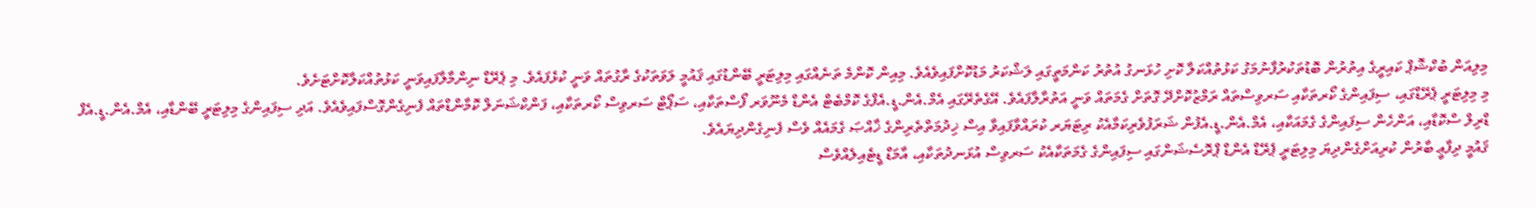މިލިއަން ބުކްޝޮޕް ކައިރީގެ އިތުރުން ބޮޑުތަކުރުފާނުމަގު ކަޅުތުއްކަލާ ކޮށި ހުޅަނގު އުތުރު ކަންމަތީގައި ލަޝްކަރު މަޑުކޮށްފައިވެއެވެ. މިއިން ކޮންމެ ތަނެއްގައި މިލިޓަރީ ބޭންޑުގައި ޤައުމީ ލަވަތަކުގެ ރާގުތައް ވަނީ ކުޅެފައެވެ. މި ޕެރޭޑް ނިންމާލާފައިވަނީ ކަޅުތުއްކަލާކޮށްޓަށެވެ.
މި މިލިޓަރީ ޕެރޭޑްގައި، ސިފައިންގެ ކޯރތަކާއި ސަރވިސްތައް ރަމްޒުކޮށްދޭ ގޮތަށް ގެމަތައް ވަނީ އަތުރާލާފައެވެ. އޭގެތެރޭގައި އެމް.އެން.ޑީ.އެފްގެ ކޮމްބެޓް އެންޑް މެނޫވަރ ފޯސްތަކާއި، ސަޕޯޓް ސަރވިސް ކޯރތަކާއި، ފަންކްޝަނަލް ކޮމާންޑްތައް ފެނިގެންގޮސްފައިވެއެވެ. އަދި ސިފައިންގެ މިލިޓަރީ ބޭންޑާއި، އެމް.އެން.ޑީ.އެފް ޑްރިލް ސްކޮޑާއި، އަންހެން ސިފައިންގެ ގެމައަކާއި، އެމް.އެން.ޑީ.އެފުން ޝަރަފުވެރިކަމާއެކު ރިޓަޔަރ ކުރައްވާފައިވާ އިސް ޚިދުމަތްތެރިންގެ ޚާއްޞަ ގެމައެއް ވެސް ފެނިގެންދިޔައެވެ.
ޤައުމީ ދިފާޢީ ބާރުން ކުރިއަށްގެންދިޔަ މިލިޓަރީ ޕެރޭޑް އެންޑް ޕްރޮސެޝަންގައި ސިފައިންގެ ގެމަތަކާއެކު ސަރވިސް އުޅަނދުތަކާއި، އާމަޑް ޑީޓެއިލެއްވެސް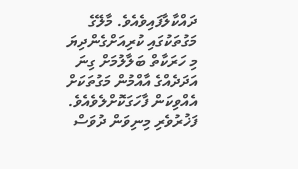ދައްކާލާފައިވެއެވެ. މާލޭގެ މަގުތަކުގައި ކުރިއަށްގެންދިޔަ މި ހަރަކާތް ބަލާލުމަށް ގިނަ އަދަދެއްގެ އާއްމުން މަގުތަކަށް އެއްވިކަން ފާހަގަކޮށްލެވެއެވެ.
ފަޚުރުވެރި މިނިވަން ދުވަސް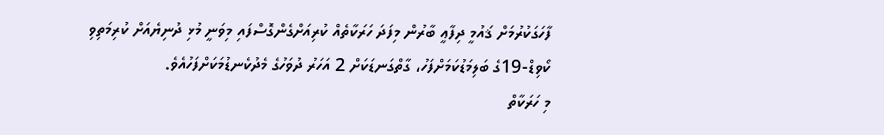ފާހަގަކުރުމަށް ޤައުމީ ދިފާޢީ ބާރުން މިފަދަ ހަރަކާތެއް ކުރިއަށްގެންގޮސްފައި މިވަނީ މުޅި ދުނިޔެއަށް ކުރިމަތިވި ކޯވިޑް-19ގެ ބަލިމަޑުކަމަށްފަހު، ގާތްގަނޑަކަށް 2 އަހަރު ދުވަހުގެ މެދުކެނޑުމަކަށްފަހުއެވެ.
މި ހަރަކާތް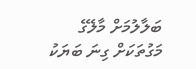ބަލާލުމަށް މާލޭގެ މަގުތަކަށް ގިނަ ބަޔަކު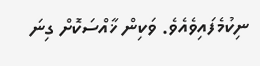ނިކުމެފައިވެއެވެ. ވަކިން ޚާއްސަކޮށް ގިނަ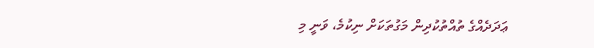ޢަދަދެއްގެ ތުއްތުކުދިން މަގުތަކަށް ނިކުމެ، ވަނީ މި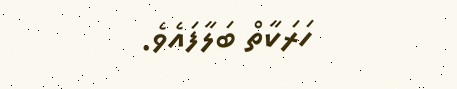ހަރަކާތް ބަލާފައެވެ.